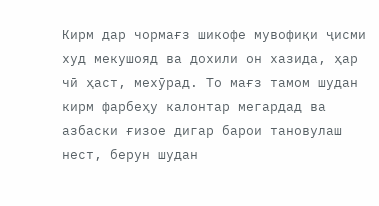Кирм дар чормағз шикофе мувофиқи ҷисми худ мекушояд ва дохили он хазида, ҳар чӣ ҳаст, мехӯрад. То мағз тамом шудан кирм фарбеҳу калонтар мегардад ва азбаски ғизое дигар барои тановулаш нест, берун шудан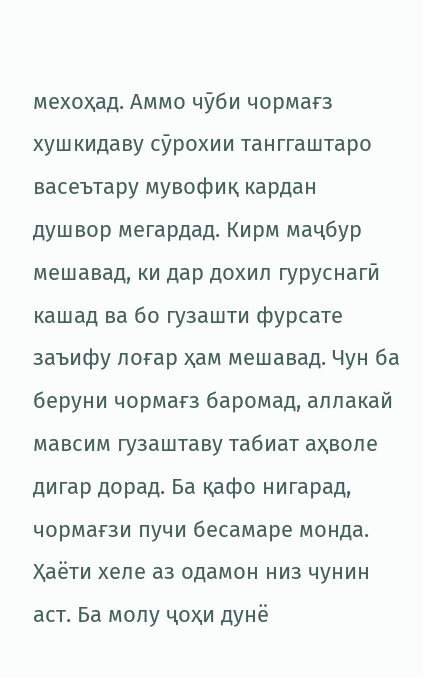мехоҳад. Аммо чӯби чормағз хушкидаву сӯрохии танггаштаро васеътару мувофиқ кардан душвор мегардад. Кирм маҷбур мешавад, ки дар дохил гуруснагӣ кашад ва бо гузашти фурсате заъифу лоғар ҳам мешавад. Чун ба беруни чормағз баромад, аллакай мавсим гузаштаву табиат аҳволе дигар дорад. Ба қафо нигарад, чормағзи пучи бесамаре монда.
Ҳаёти хеле аз одамон низ чунин аст. Ба молу ҷоҳи дунё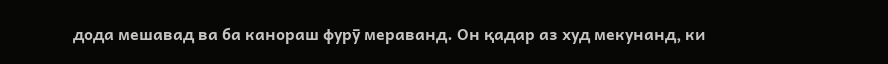дода мешавад ва ба канораш фурӯ мераванд. Он қадар аз худ мекунанд, ки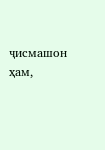ҷисмашон ҳам,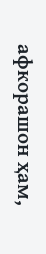афкорашон ҳам,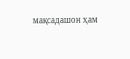мақсадашон ҳам